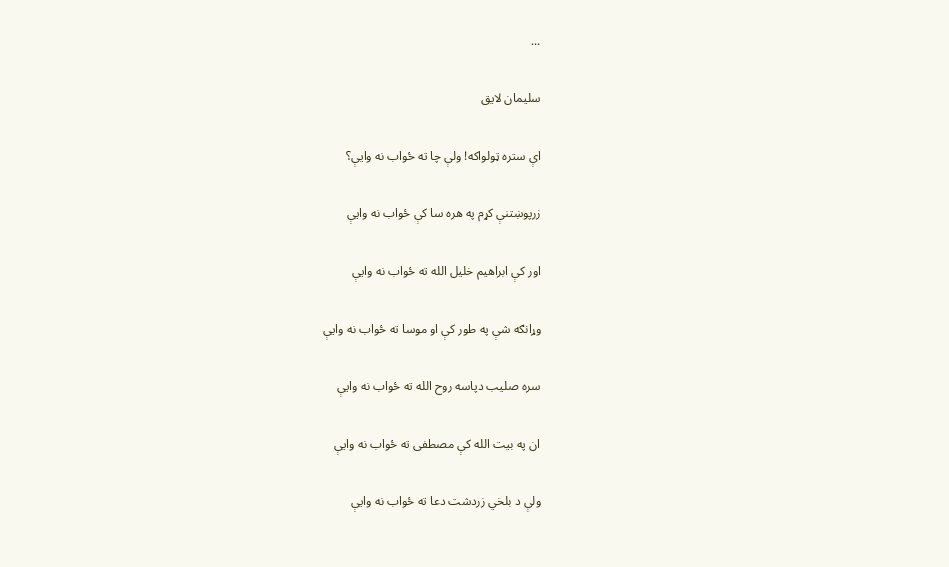...

سلیمان لایق

اې ستره ټولواکه! ولې چا ته ځواب نه وایې؟

زرپوښتنې کړم په هره سا کې ځواب نه وايې

اور کې ابراهیم خلیل الله ته ځواب نه وايې

وړانګه شې په طور کې او موسا ته ځواب نه وایې

سره صلیب دپاسه روح الله ته ځواب نه وایې

ان په بیت الله کې مصطفی ته ځواب نه وایې

ولې د بلخي زردشت دعا ته ځواب نه وایې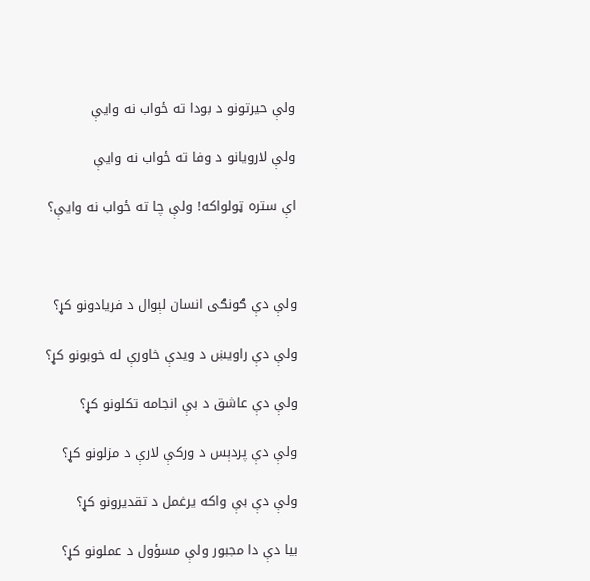ولې حیرتونو د بودا ته ځواب نه وایې

ولې لارویانو د وفا ته ځواب نه وایې

اې ستره ټولواکه! ولې چا ته ځواب نه وایې؟



ولې دې ګونګی انسان لېوال د فریادونو کړ؟

ولې دې راویښ د ویدې خاورې له خوبونو کړ؟

ولې دې عاشق د بې انجامه تکلونو کړ؟

ولې دې پردېس د ورکې لارې د مزلونو کړ؟

ولې دې بې واکه یرغمل د تقدیرونو کړ؟

بیا دې دا مجبور ولې مسؤول د عملونو کړ؟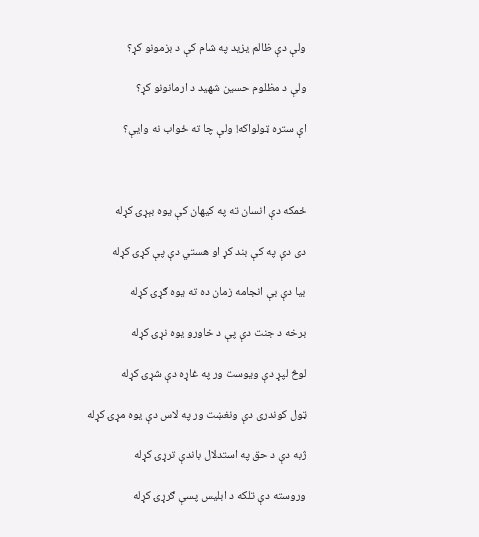ولې دې ظالم یزید په شام کې د بزمونو کړ؟

ولې د مظلوم حسین شهید د ارمانونو کړ؟

اې ستره ټولواکه! ولې چا ته ځواب نه وایې؟



ځمکه دې انسان ته په کیهان کې یوه بېړۍ کړله

دی دې په کې بند کړ او هستي دې پې کړۍ کړله

بیا دې بې انجامه زمان ده ته یوه ګړۍ کړله

برخه د جنت دې پې د خاورو یوه نړۍ کړله

لوڅ لپړ دې ویوست ور په غاړه دې شړۍ کړله

ټول کوندری دې ونغښت ور په لاس دې یوه مړۍ کړله

ژبه دې د حق په استدلال باندې ترړۍ کړله

وروسته دې تلکه د ابلیس پسې ګرړۍ کړله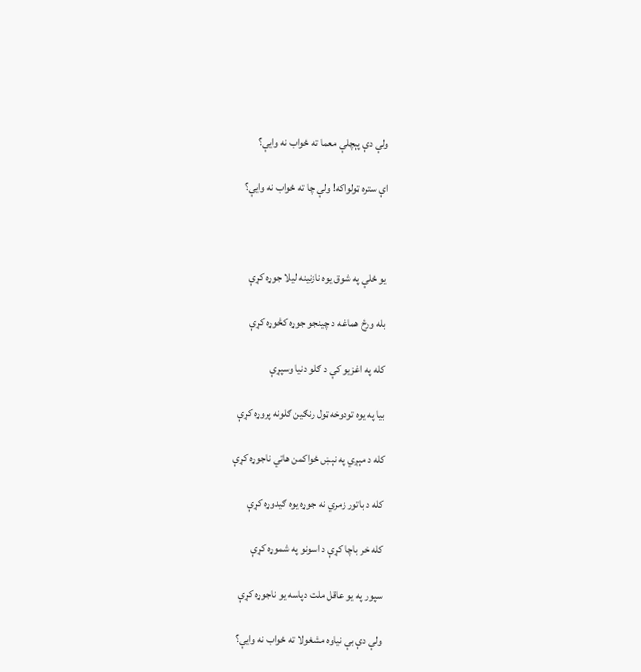ولې دې پېچلې معما ته ځواب نه وایې؟

اې ستره ټولواکه! ولې چا ته ځواب نه وایې؟



یو ځلې په شوق یوه نازنینه لیلا جوړه کړې

بله ورځ هماغه د چینجو جوړه کڅوړه کړې

کله په اغزیو کې د ګلو دنیا وسپړې

بیا په یوه تودوخه ټول رنګین ګلونه پروړه کړې

کله د مېږي په نېښ ځواکمن هاتي ناجوړه کړې

کله د باتور زمري نه جوړه یوه ګیدوړه کړې

کله خر باچا کړې د اسونو په شموړه کړې

سپور په یو عاقل ملت دپاسه یو ناجوړه کړې

ولې دې بې نیاوه مشغولا ته ځواب نه وایې؟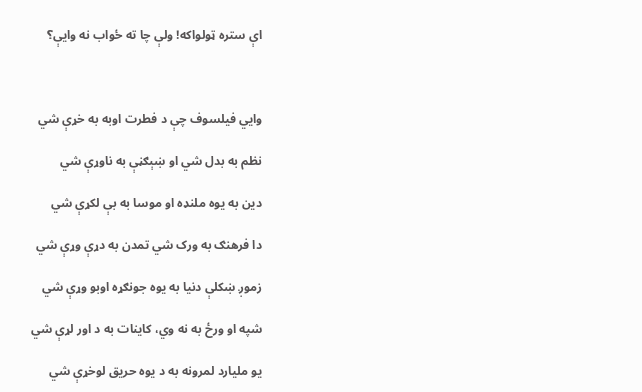اې ستره ټولواکه! ولې چا ته ځواب نه وایې؟



وايي فیلسوف چې د فطرت اوبه به خړې شي

نظم به بدل شي او ښېګڼې به ناوړې شي

دین به یوه ملنډه او موسا به بې لکړې شي

دا فرهنګ به ورک شي تمدن به دړې وړې شي

زموږ ښکلې دنیا به یوه جونګړه اوبو وړې شي

شپه او ورځ به نه وي، کاینات به د اور لړې شي

یو ملیارد لمرونه به د یوه حریق لوخړې شي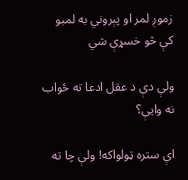زموږ لمر او پېروني به لمبو کې څو خسړې شي

ولې دې د عقل ادعا ته ځواب نه وایې؟

اې ستره ټولواکه! ولې چا ته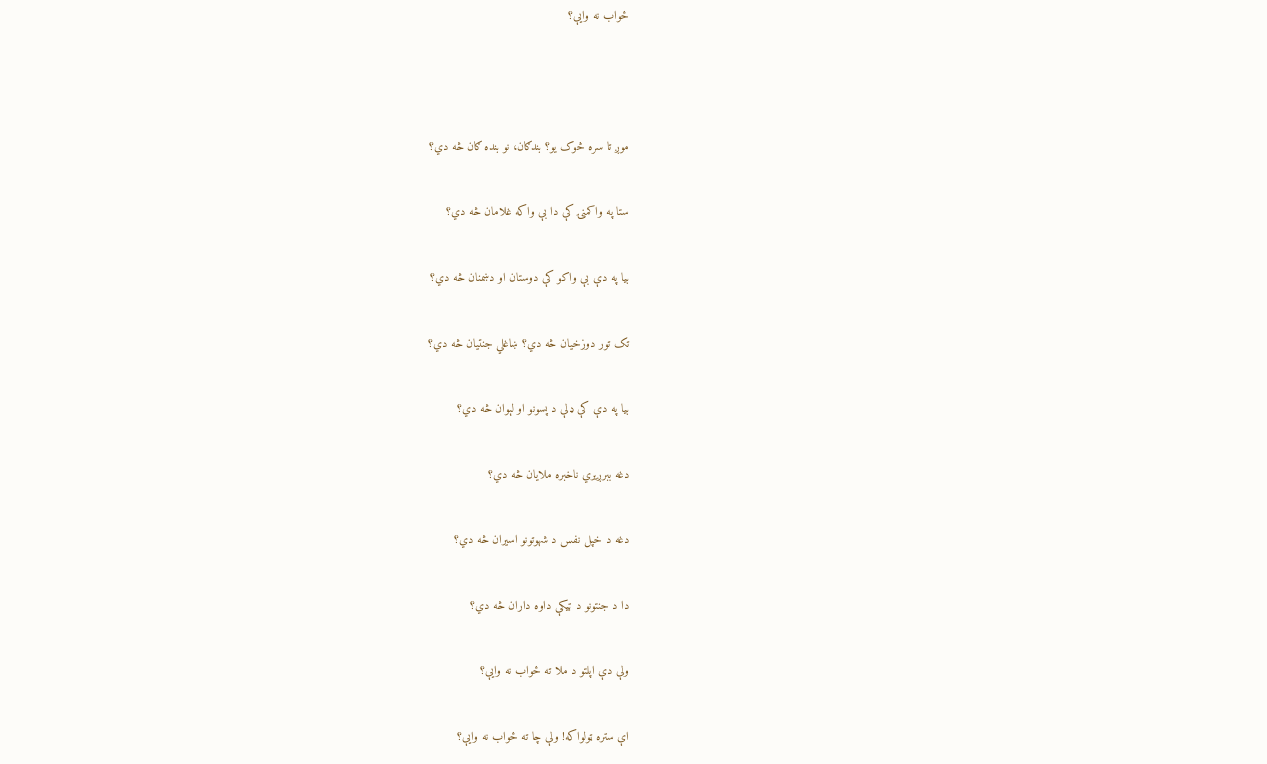ځواب نه وایې؟



موږ تا سره څوک یو؟ بندګان، نو بنده ګان څه دي؟

ستا په واکمنۍ کې دا بې واکه غلامان څه دي؟

بیا په دې بې واکو کې دوستان او دښمنان څه دي؟

تک تور دوزخیان څه دي؟ ښاغلي جنتیان څه دي؟

بیا په دې کې ډلې د پسونو او لېوان څه دي؟

دغه ببرږیري ناخبره ملایان څه دي؟

دغه د خپل نفس د شهوتونو اسیران څه دي؟

دا د جنتونو د ټیکې داوه داران څه دي؟

ولې دې اپلتو د ملا ته ځواب نه وایې؟

اې ستره ټولواکه! ولې چا ته ځواب نه وایې؟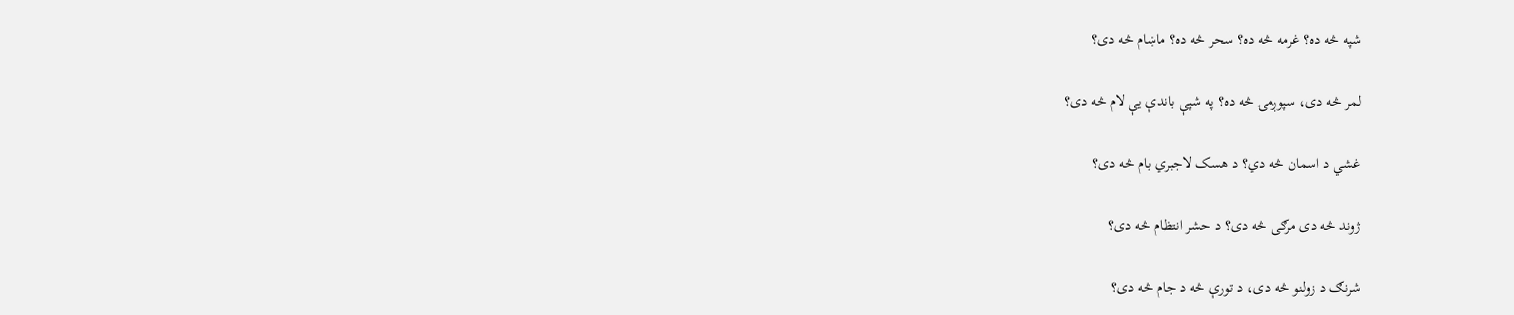شپه څه ده؟ غرمه څه ده؟ سحر څه ده؟ ماښام څه دی؟

لمر څه دی، سپوږمۍ څه ده؟ په شپې باندې یې لام څه دی؟

غشي د اسمان څه دي؟ د هسک لاجبري بام څه دی؟

ژوند څه دی مرګی څه دی؟ د حشر انتظام څه دی؟

شرنګ د زولنو څه دی، د تورې څه د جام څه دی؟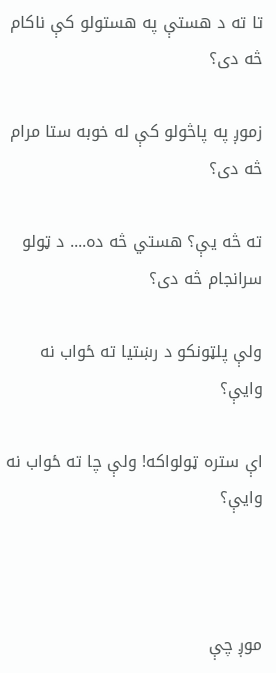تا ته د هستې په هستولو کې ناکام څه دی؟

زموږ په پاڅولو کې له خوبه ستا مرام څه دی؟

ته څه یې؟ هستي څه ده.... د ټولو سرانجام څه دی؟

ولې پلټونکو د رښتیا ته ځواب نه وایې؟

اې ستره ټولواکه! ولې چا ته ځواب نه وایې؟



موږ چې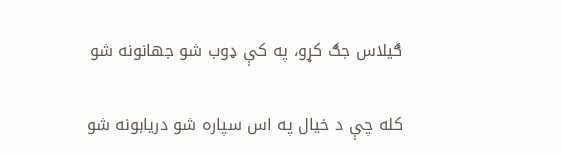ګیلاس جګ کړو، په کې ډوب شو جهانونه شو

کله چې د خیال په اس سپاره شو دریابونه شو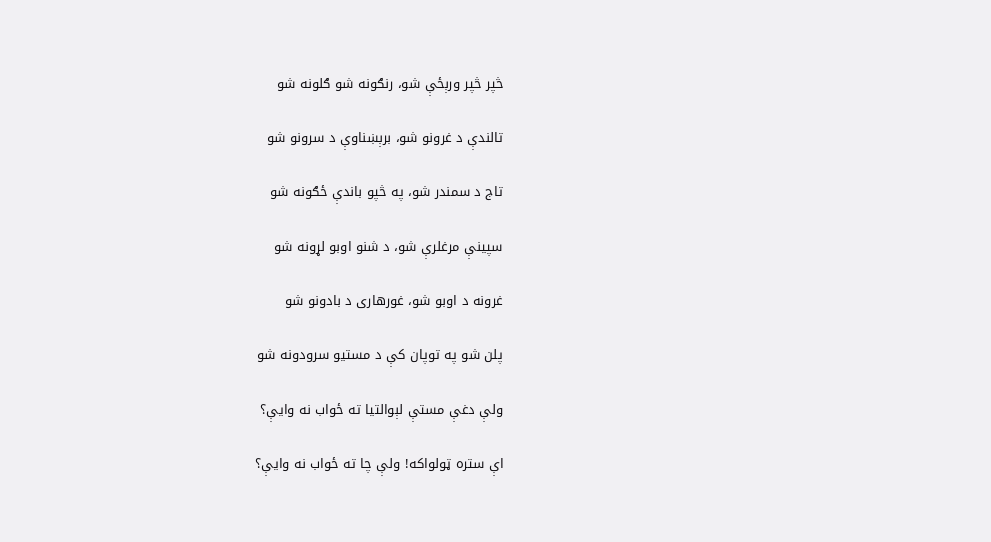څپر څپر ورېځې شو، رنګونه شو ګلونه شو

تالندې د غرونو شو، برېښناوې د سرونو شو

تاج د سمندر شو، په څپو باندې ځګونه شو

سپینې مرغلرې شو، د شنو اوبو لړونه شو

غرونه د اوبو شو، غورهاری د بادونو شو

پلن شو په توپان کې د مستیو سرودونه شو

ولې دغې مستې لېوالتیا ته ځواب نه وایې؟

اې ستره ټولواکه! ولې چا ته ځواب نه وایې؟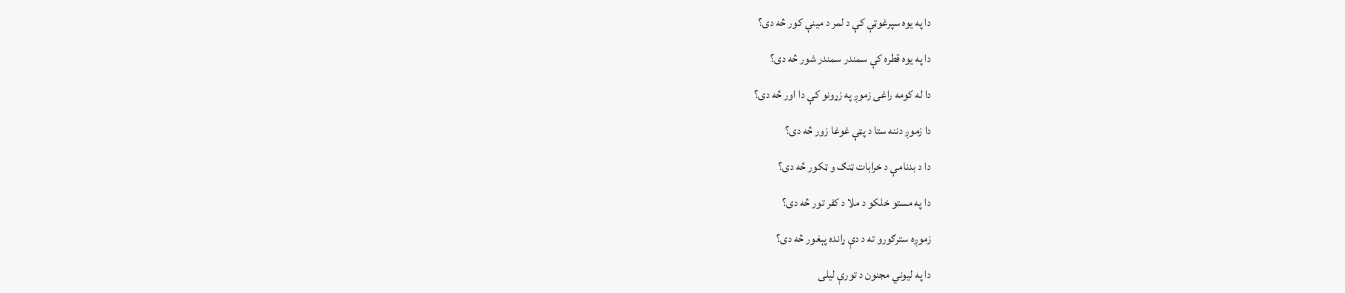دا په یوه سپرغوټې کې د لمر د مینې کور څه دی؟

دا په یوه قطره کې سمندر سمندر شور څه دی؟

دا له کومه راغی زموږ په زړونو کې دا اور څه دی؟

دا زموږ دننه ستا د پټې غوغا زور څه دی؟

دا د بدنامې د خرابات ټنګ و ټکور څه دی؟

دا په مستو خلکو د ملا د کفر تور څه دی؟

زموږه سترګورو ته د دې ړانده پېغور څه دی؟

دا په لیوني مجنون د تورې لیلی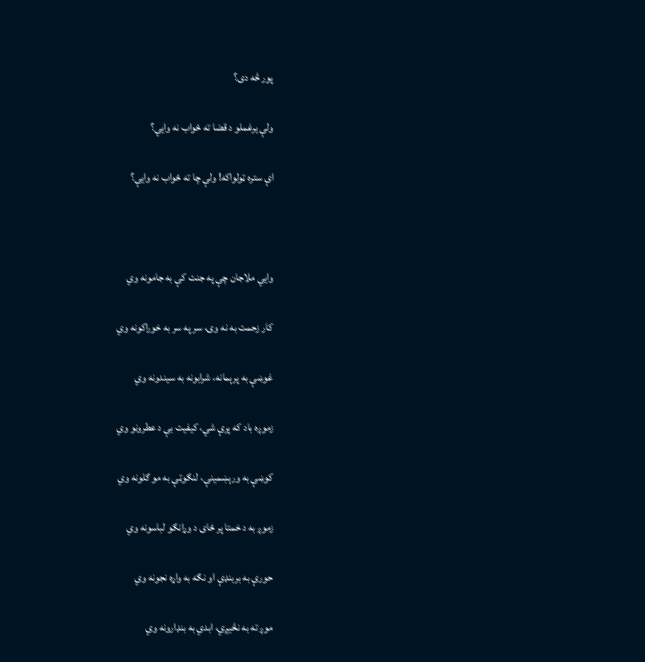پور څه دی؟

ولې یرغملو د قضا ته ځواب نه وايي؟

اې ستره ټولواکه! ولې چا ته ځواب نه وایې؟



وايي ملاجان چې په جنت کې به جامونه وي

کار زحمت به نه وی، سر په سر به خوراکونه وي

غوښې به پرېمانه، شرابونه به سیندونه وي

زموږه باد که پرې شي، کیفیت بې د عطرونو وي

کوښې به ورېښمینې، لنګوټې به مو ګلونه وي

زموږ به د خمتا پر ځای د وړانګو لباسونه وي

حورې به بربنډې او نګه به واړه نجونه وي

موږ ته به نڅيږي، ابدي به بنډارونه وي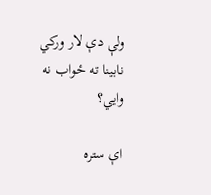ولې دې لار ورکي نابینا ته ځواب نه وایي؟

اې ستره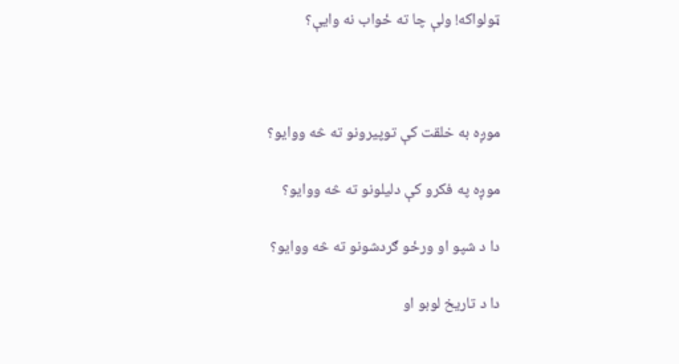ټولواکه! ولې چا ته ځواب نه وایې؟



موږه به خلقت کې توپیرونو ته څه ووایو؟

موږه په فکرو کې دلیلونو ته څه ووایو؟

دا د شپو او ورځو ګردشونو ته څه ووایو؟

دا د تاریخ لوبو او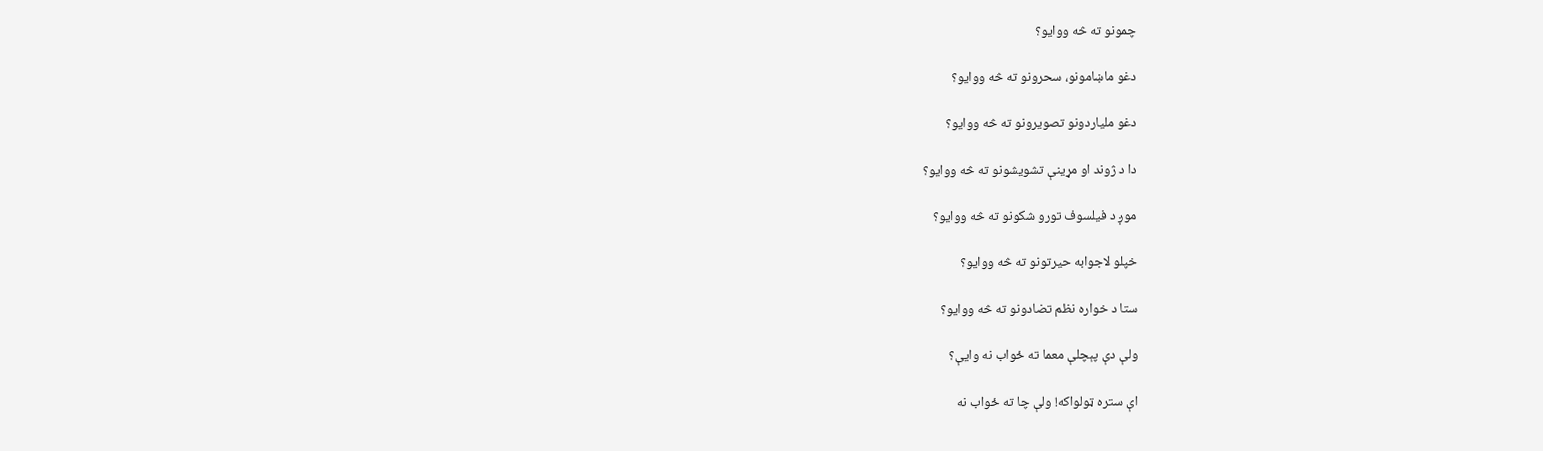چمونو ته څه ووایو؟

دغو ماښامونو، سحرونو ته څه ووایو؟

دغو ملیاردونو تصویرونو ته څه ووایو؟

دا د ژوند او مړینې تشویشونو ته څه ووایو؟

موږ د فیلسوف تورو شکونو ته څه ووایو؟

خپلو لاجوابه حیرتونو ته څه ووایو؟

ستا د خواره نظم تضادونو ته څه ووایو؟

ولې دې پېچلې معما ته ځواب نه وایې؟

اې ستره ټولواکه! ولې چا ته ځواب نه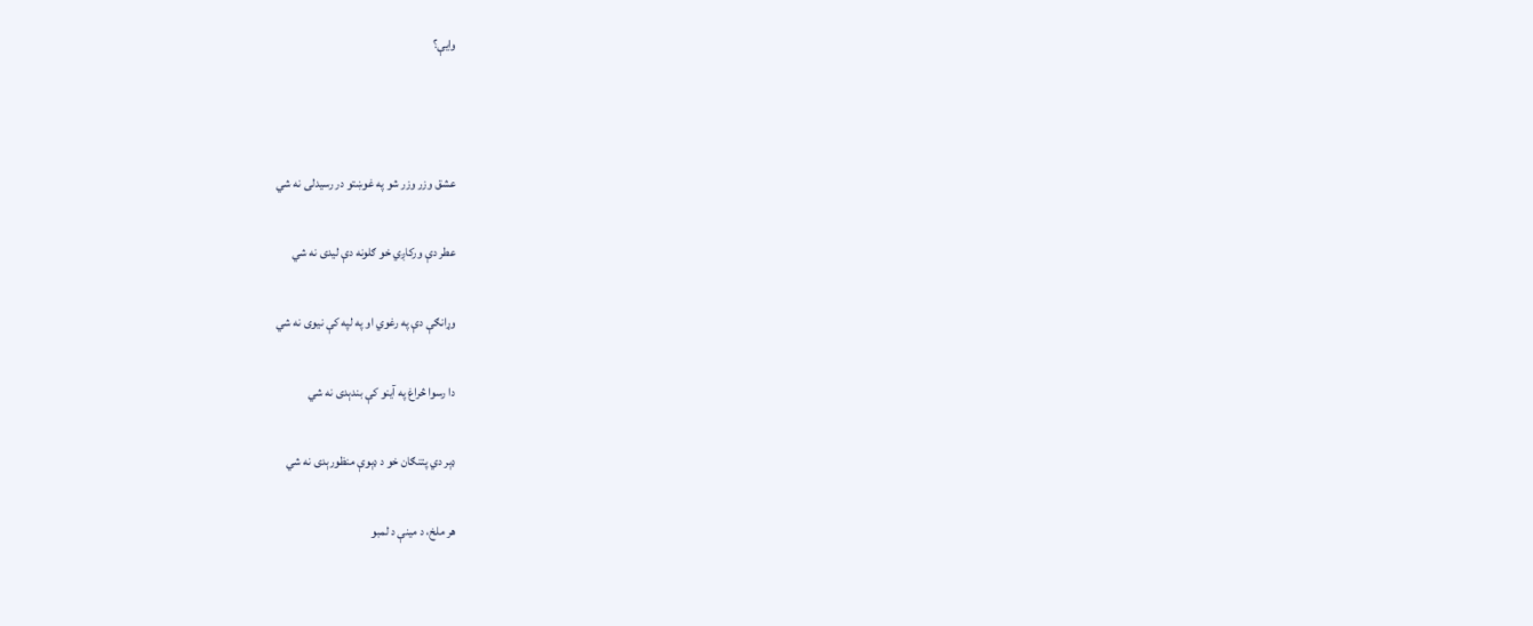وایې؟



عشق وزر وزر شو په غوښتو در رسیدلی نه شي

عطر دې ورکاږي خو ګلونه دې لیدی نه شي

وړانګې دې په رغوي او په لپه کې نیوی نه شي

دا رسوا څراغ په آینو کې بندېدی نه شي

ډېر دي پتنګان خو د ډېوې منظورېدی نه شي

هر ملخ، د مینې د لمبو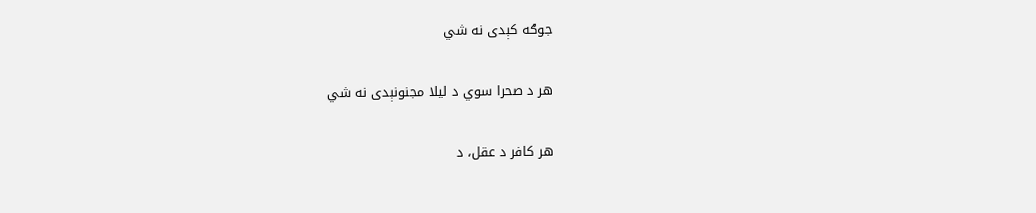جوګه کېدی نه شي

هر د صحرا سوي د لیلا مجنونېدی نه شي

هر کافر د عقل، د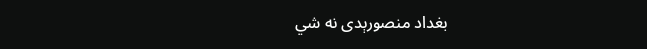بغداد منصورېدی نه شي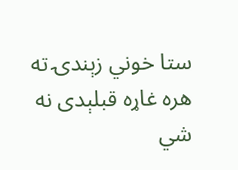ستا خوني زېندۍ ته هره غاړه قبلېدی نه شي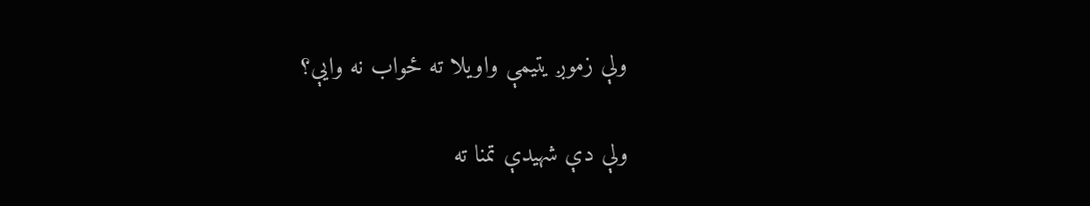ولې زموږ یتیمې واویلا ته ځواب نه وایې؟

ولې دې شهیدې تمنا ته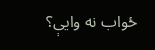ځواب نه وایې؟